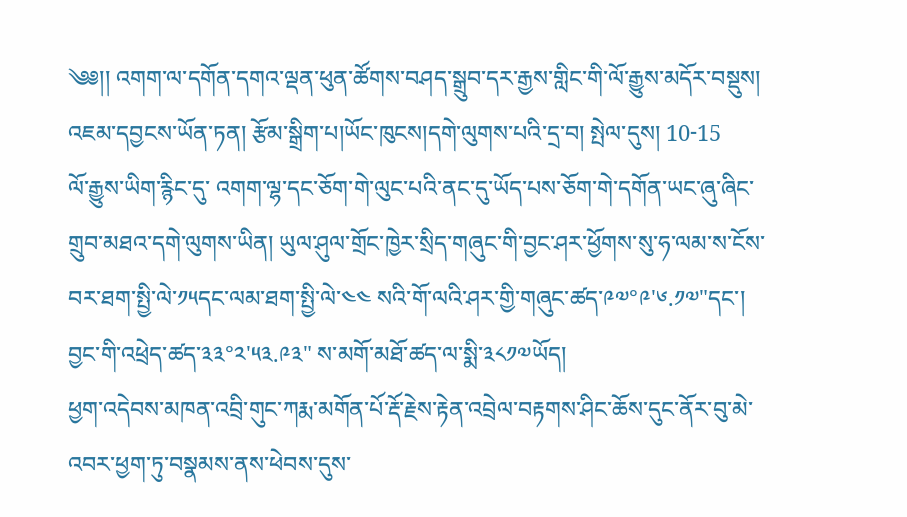༄༅།། འགག་ལ་དགོན་དགའ་ལྡན་ཕུན་ཚོགས་བཤད་སྒྲུབ་དར་རྒྱས་གླིང་གི་ལོ་རྒྱུས་མདོར་བསྡུས།
འཇམ་དབྱངས་ཡོན་ཏན། རྩོམ་སྒྲིག་པ།ཡོང་ཁུངས།དགེ་ལུགས་པའི་དྲ་བ། སྤེལ་དུས། 10-15
ལོ་རྒྱུས་ཡིག་རྙིང་དུ་ འགག་ལྷ་དང་ཅོག་གེ་ལུང་པའི་ནང་དུ་ཡོད་པས་ཅོག་གེ་དགོན་ཡང་ཞུ་ཞིང་གྲུབ་མཐའ་དགེ་ལུགས་ཡིན། ཡུལ་ཤུལ་གྲོང་ཁྱེར་སྲིད་གཞུང་གི་བྱང་ཤར་ཕྱོགས་སུ་ཧ་ལམ་ས་ངོས་བར་ཐག་སྤྱི་ལེ་༡༥དང་ལམ་ཐག་སྤྱི་ལེ་༤༤ སའི་གོ་ལའི་ཤར་གྱི་གཞུང་ཚད་༩༧°༩'༦.༡༧"དང་། བྱང་གི་འཕྲེད་ཚད་༣༣°༢'༥༣.༩༣" ས་མགོ་མཐོ་ཚད་ལ་སྨི་༣༨༡༧ཡོད།
ཕྱག་འདེབས་མཁན་འབྲི་གུང་ཀརྨ་མགོན་པོ་རྡོ་རྗེས་རྟེན་འབྲེལ་བརྟགས་ཤིང་ཆོས་དུང་ནོར་བུ་མེ་འབར་ཕྱག་ཏུ་བསྣམས་ནས་ཕེབས་དུས་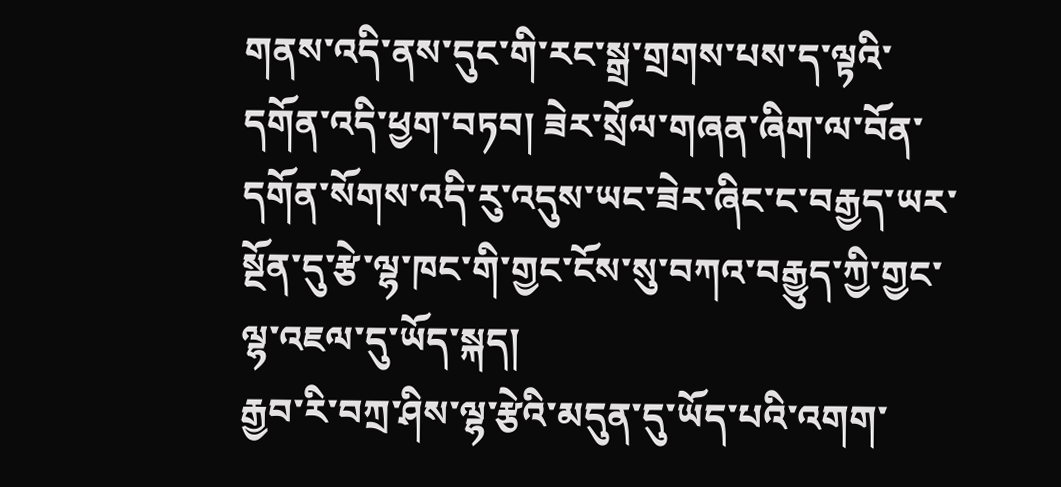གནས་འདི་ནས་དུང་གི་རང་སྒྲ་གྲགས་པས་ད་ལྟའི་དགོན་འདི་ཕྱག་བཏབ། ཟེར་སྲོལ་གཞན་ཞིག་ལ་བོན་དགོན་སོགས་འདི་རུ་འདུས་ཡང་ཟེར་ཞིང་ང་བརྒྱད་ཡར་སྔོན་དུ་རྩེ་ལྷ་ཁང་གི་གྱང་ངོས་སུ་བཀའ་བརྒྱུད་ཀྱི་གྱང་ལྷ་འཇལ་དུ་ཡོད་སྐད།
རྒྱབ་རི་བཀྲ་ཤིས་ལྷ་རྩེའི་མདུན་དུ་ཡོད་པའི་འགག་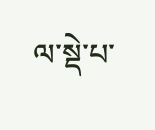ལ་སྡེ་པ་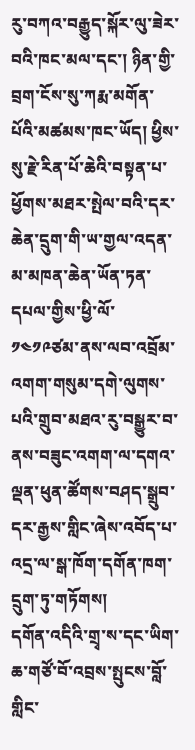རུ་བཀའ་བརྒྱུད་སྐོར་ལུ་ཟེར་བའི་ཁང་མལ་དང་། ཉིན་གྱི་བྲག་ངོས་སུ་ཀརྨ་མགོན་པོའི་མཚམས་ཁང་ཡོད། ཕྱིས་སུ་རྗེ་རིན་པོ་ཆེའི་བསྟན་པ་ཕྱོགས་མཐར་སྤེལ་བའི་དར་ཆེན་དྲུག་གི་ཡ་གྱལ་འདན་མ་མཁན་ཆེན་ཡོན་ཏན་དཔལ་གྱིས་ཕྱི་ལོ་༡༤༡༩ཙམ་ནས་ལབ་འབྲོམ་འགག་གསུམ་དགེ་ལུགས་པའི་གྲུབ་མཐའ་རུ་བསྒྱུར་བ་ནས་བཟུང་འགག་ལ་དགའ་ལྡན་ཕུན་ཚོགས་བཤད་སྒྲུབ་དར་རྒྱས་གླིང་ཞེས་འབོད་པ་འདྲ་ལ་སྒ་ཁོག་དགོན་ཁག་དྲུག་ཏུ་གཏོགས།
དགོན་འདིའི་གྲྭ་ས་དང་ཡིག་ཆ་གཙོ་བོ་འབྲས་སྤུངས་བློ་གླིང་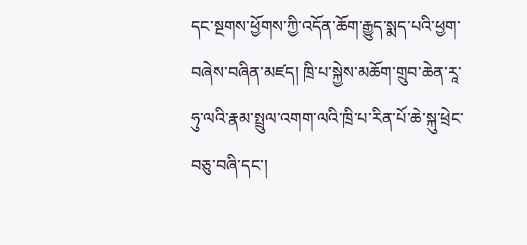དང་སྔགས་ཕྱོགས་ཀྱི་འདོན་ཆོག་རྒྱུད་སྨད་པའི་ཕྱག་བཞེས་བཞིན་མཛད། ཁྲི་པ་སྐྱེས་མཆོག་གྲུབ་ཆེན་རཱ་ཧུ་ལའི་རྣམ་སྤྲུལ་འགག་ལའི་ཁྲི་པ་རིན་པོ་ཆེ་སྐུ་ཕྲེང་བཅུ་བཞི་དང་།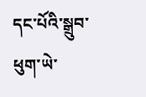དང་པོའི་སྒྲུབ་ཕུག་ཡེ་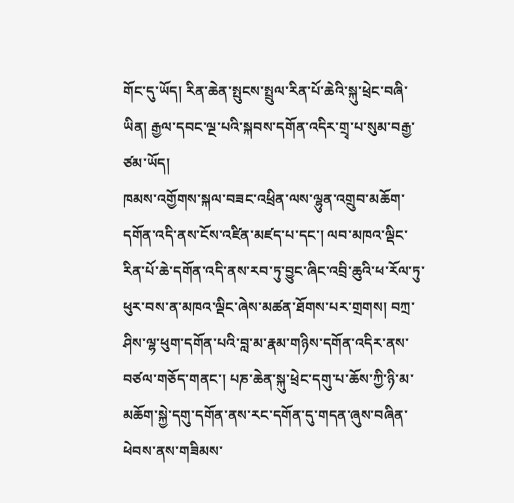གོང་དུ་ཡོད། རིན་ཆེན་སྤུངས་སྤྲུལ་རིན་པོ་ཆེའི་སྐུ་ཕྲེང་བཞི་ཡིན། རྒྱལ་དབང་ལྔ་པའི་སྐབས་དགོན་འདིར་གྲྭ་པ་སུམ་བརྒྱ་ཙམ་ཡོད།
ཁམས་འགྱོགས་སྐལ་བཟང་འཕྲིན་ལས་ལྷུན་འགྲུབ་མཆོག་དགོན་འདི་ནས་ངོས་འཛིན་མཛད་པ་དང་། ལབ་མཁའ་ལྡིང་རིན་པོ་ཆེ་དགོན་འདི་ནས་རབ་ཏུ་བྱུང་ཞིང་འབྲི་ཆུའི་ཕ་རོལ་ཏུ་ཕུར་བས་ན་མཁའ་ལྡིང་ཞེས་མཚན་ཐོགས་པར་གྲགས། བཀྲ་ཤིས་ལྷ་ཕུག་དགོན་པའི་བླ་མ་རྣམ་གཉིས་དགོན་འདིར་ནས་བཙལ་གཅོད་གནང་། པཎ་ཆེན་སྐུ་ཕྲེང་དགུ་པ་ཆོས་ཀྱི་ཉི་མ་མཆོག་སྐྱེ་དགུ་དགོན་ནས་རང་དགོན་དུ་གདན་ཞུས་བཞིན་ཕེབས་ནས་གཟིམས་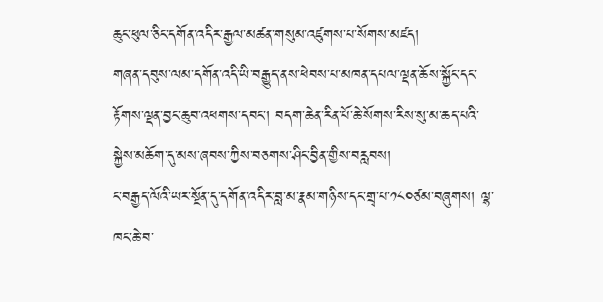ཆུང་ཕུལ་ཅིང་དགོན་འདིར་རྒྱལ་མཚན་གསུམ་འཛུགས་པ་སོགས་མཛད།
གཞན་དབུས་ལམ་དགོན་འདི་ཡི་བརྒྱུད་ནས་ཕེབས་པ་མཁན་དཔལ་ལྡན་ཆོས་སྐྱོང་དང་རྟོགས་ལྡན་བྱང་ཆུབ་འཕགས་དབང་། བདག་ཆེན་རིན་པོ་ཆེ་སོགས་རིས་སུ་མ་ཆད་པའི་སྐྱེས་མཆོག་དུ་མས་ཞབས་ཀྱིས་བཅགས་ཤིང་བྱིན་གྱིས་བརླབས།
ང་བརྒྱད་ལོའི་ཡར་སྔོན་དུ་དགོན་འདིར་བླ་མ་རྣམ་གཉིས་དང་གྲྭ་པ་༡༨༠ཙམ་བཞུགས། ལྷ་ཁང་ཆེ་བ་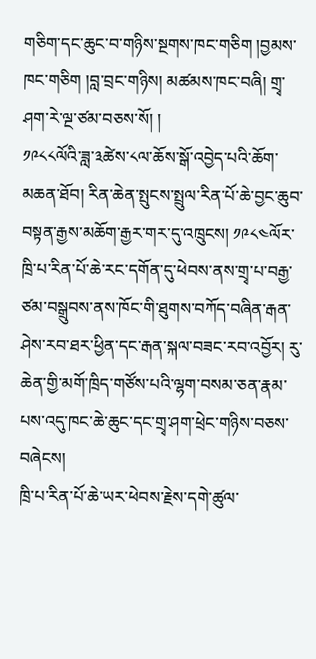གཅིག་དང་ཆུང་བ་གཉིས་སྔགས་ཁང་གཅིག །བྱམས་ཁང་གཅིག །བླ་བྲང་གཉིས། མཚམས་ཁང་བཞི། གྲྭ་ཤག་རེ་ལྔ་ཙམ་བཅས་སོ། །
༡༩༨༨ལོའི་ཟླ་༣ཚེས་༨ལ་ཆོས་སྒོ་འབྱེད་པའི་ཆོག་མཆན་ཐོབ། རིན་ཆེན་སྤུངས་སྤྲུལ་རིན་པོ་ཆེ་བྱང་ཆུབ་བསྟན་རྒྱས་མཆོག་རྒྱར་གར་དུ་འཁྲུངས། ༡༩༨༤ལོར་ཁྲི་པ་རིན་པོ་ཆེ་རང་དགོན་དུ་ཕེབས་ནས་གྲྭ་པ་བརྒྱ་ཙམ་བསྒྲུབས་ནས་ཁོང་གི་ཐུགས་བཀོད་བཞིན་རྒན་ཤེས་རབ་ཐར་ཕྱིན་དང་རྒན་སྐལ་བཟང་རབ་འབྱོར། རུ་ཆེན་གྱི་མགོ་ཁྲིད་གཙོས་པའི་ལྷག་བསམ་ཅན་རྣམ་པས་འདུ་ཁང་ཆེ་ཆུང་དང་གྲྭ་ཤག་ཕྲེང་གཉིས་བཅས་བཞེངས།
ཁྲི་པ་རིན་པོ་ཆེ་ཡར་ཕེབས་རྗེས་དགེ་ཚུལ་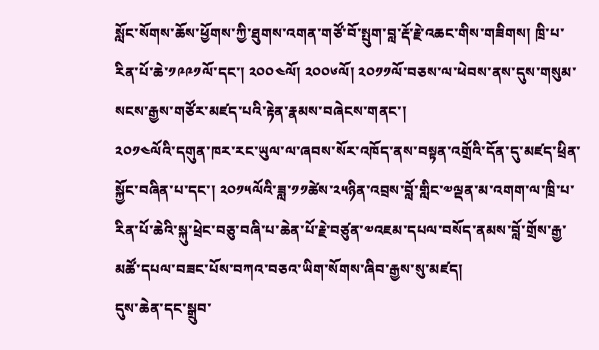སློང་སོགས་ཆོས་ཕྱོགས་ཀྱི་ཐུགས་འགན་གཙོ་བོ་སྤུག་བླ་རྡོ་རྗེ་འཆང་གིས་གཟིགས། ཁྲི་པ་རིན་པོ་ཆེ་༡༩༩༡ལོ་དང་། ༢༠༠༤ལོ། ༢༠༠༦ལོ། ༢༠༡༡ལོ་བཅས་ལ་ཕེབས་ནས་དུས་གསུམ་སངས་རྒྱས་གཙོར་མཛད་པའི་རྟེན་རྣམས་བཞེངས་གནང་།
༢༠༡༤ལོའི་དགུན་ཁར་རང་ཡུལ་ལ་ཞབས་སོར་འཁོད་ནས་བསྟན་འགྲོའི་དོན་དུ་མཛད་ཕྲིན་སྐྱོང་བཞིན་པ་དང་། ༢༠༡༥ལོའི་ཟླ་༡༡ཚེས་༢༥ཉིན་འབྲས་བློ་གླིང་༧ལྡན་མ་འགག་ལ་ཁྲི་པ་རིན་པོ་ཆེའི་སྐུ་ཕྲེང་བཅུ་བཞི་པ་ཆེན་པོ་རྗེ་བཙུན་༧འཇམ་དཔལ་བསོད་ནམས་བློ་གྲོས་རྒྱ་མཚོ་དཔལ་བཟང་པོས་བཀའ་བཅའ་ཡིག་སོགས་ཞིབ་རྒྱས་སུ་མཛད།
དུས་ཆེན་དང་སྒྲུབ་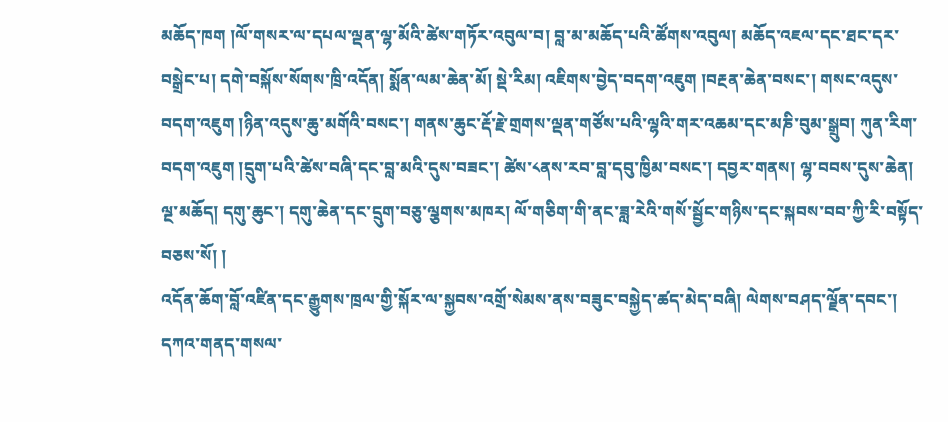མཆོད་ཁག །ལོ་གསར་ལ་དཔལ་ལྡན་ལྷ་མོའི་ཚེས་གཏོར་འབུལ་བ། བླ་མ་མཆོད་པའི་ཚོགས་འབུལ། མཆོད་འཇལ་དང་ཐང་དར་བསྒྲེང་པ། དགེ་བསྐོས་སོགས་ཁྲི་འདོན། སྨོན་ལམ་ཆེན་མོ། སྡེ་རིམ། འཇིགས་བྱེད་བདག་འཇུག །བརྔན་ཆེན་བསང་། གསང་འདུས་བདག་འཇུག །ཉིན་འདུས་ཆུ་མགོའི་བསང་། གནས་ཆུང་རྡོ་རྗེ་གྲགས་ལྡན་གཙོས་པའི་ལྷའི་གར་འཆམ་དང་མཎི་བུམ་སྒྲུབ། ཀུན་རིག་བདག་འཇུག །དྲུག་པའི་ཚེས་བཞི་དང་བླ་མའི་དུས་བཟང་། ཚེས་༨ནས་རབ་བླ་དབུ་ཁྱིམ་བསང་། དབྱར་གནས། ལྷ་བབས་དུས་ཆེན། ལྔ་མཆོད། དགུ་ཆུང་། དགུ་ཆེན་དང་དྲུག་བཅུ་ལྕགས་མཁར། ལོ་གཅིག་གི་ནང་ཟླ་རེའི་གསོ་སྦྱོང་གཉིས་དང་སྐབས་བབ་ཀྱི་རི་བསྟོད་བཅས་སོ། །
འདོན་ཆོག་བློ་འཛིན་དང་རྒྱུགས་ཁྲལ་གྱི་སྐོར་ལ་སྐྱབས་འགྲོ་སེམས་ནས་བཟུང་བསྐྱེད་ཚད་མེད་བཞི། ལེགས་བཤད་ལྗོན་དབང་། དཀའ་གནད་གསལ་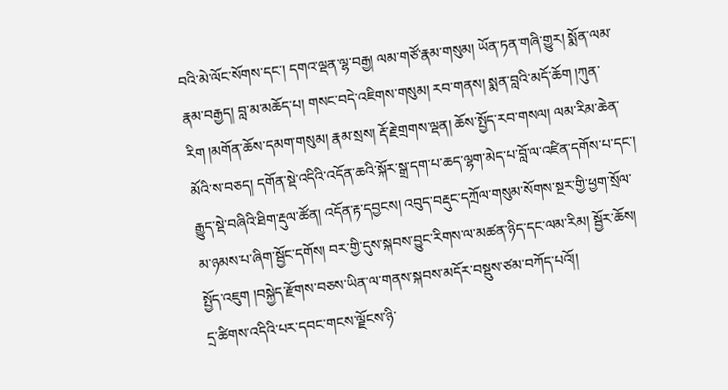བའི་མེ་ལོང་སོགས་དང་། དགའ་ལྡན་ལྷ་བརྒྱ། ལམ་གཙོ་རྣམ་གསུམ། ཡོན་ཏན་གཞི་གྱུར། སྨོན་ལམ་རྣམ་བརྒྱད། བླ་མ་མཆོད་པ། གསང་བདེ་འཇིགས་གསུམ། རབ་གནས། སྨན་བླའི་མདོ་ཆོག །ཀུན་རིག །མགོན་ཆོས་དམག་གསུམ། རྣམ་སྲས། རྡོ་རྗེ་གྲགས་ལྡན། ཆོས་སྤྱོད་རབ་གསལ། ལམ་རིམ་ཆེན་མོའི་ས་བཅད། དགོན་སྡེ་འདིའི་འདོན་ཆའི་སྐོར་སྒྲ་དག་པ་ཆད་ལྷག་མེད་པ་བློ་ལ་འཛིན་དགོས་པ་དང་། རྒྱུད་སྡེ་བཞིའི་ཐིག་རྡུལ་ཚོན། འདོན་རྟ་དབྱངས། འབུད་བརྡུང་དཀྲོལ་གསུམ་སོགས་སྔར་གྱི་ཕྱག་སྲོལ་མ་ཉམས་པ་ཞིག་སྦྱོང་དགོས། བར་གྱི་དུས་སྐབས་བྱུང་རིགས་ལ་མཚན་ཉིད་དང་ལམ་རིམ། སྦྱོར་ཆོས། སྤྱོད་འཇུག །བསྐྱེད་རྫོགས་བཅས་ཡིན་ལ་གནས་སྐབས་མདོར་བསྡུས་ཙམ་བཀོད་པའོ།།
དྲ་ཚིགས་འདིའི་པར་དབང་གངས་ལྗོངས་ཉི་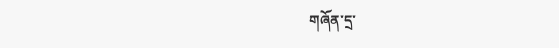གཞོན་དྲ་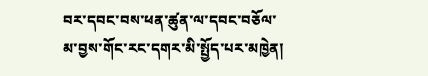བར་དབང་བས་ཕན་ཚུན་ལ་དབང་བཅོལ་མ་བྱས་གོང་རང་དགར་མི་སྤྱོད་པར་མཁྱེན།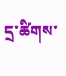དྲ་ཚིགས་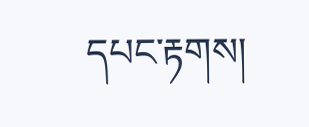དཔང་རྟགས།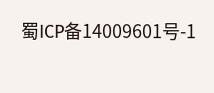蜀ICP备14009601号-1